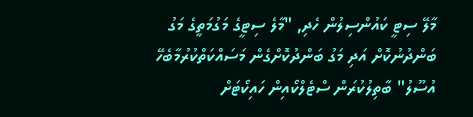މާލޭ ސިޓީ ކައުންސިލުން ހެދި, "މާލެ ސިޓީގެ މަގުމަތީގެ މަގު ބަންދުނުކޮށް އަދި މަގު ބަންދުކޮށްގެން މަސައްކަތްކުރުމާބެހޭ އުސޫލު" ބާތިލުކުރަން ސްޓެލްކޯއިން ހައިކޯޓަށް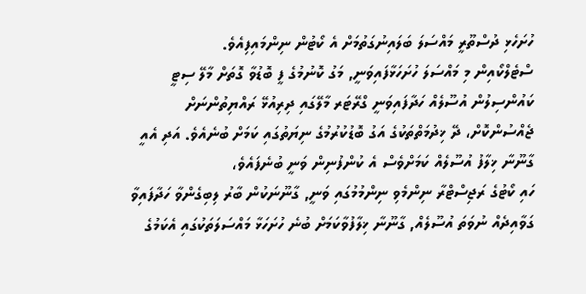ހުށަހެޅި ދުސްތޫރީ މައްސަލަ ބަލައިނުގަތުމަށް އެ ކޯޓުން ނިންމައިފިއެވެ.
ސްޓެލްކޯއިން މި މައްސަލަ ހުށަހަޅާފައިވަނީ, މަގު ކޮނުމުގެ ފީ ބޮޑުވާ ގޮތަށް މާލޭ ސިޓީ ކައުންސިލުން އުސޫލެއް ހަދާފައިވަނީ ގްރޭޓަރ މާލޭގައި ދިރިއުޅޭ ރައްޔިތުންނަށް ޖެއްސުންކޮށް، ދޭ ޚިދުމަތްތަކުގެ އަގު ބޮޑުކުރުމުގެ ނިޔަތުގައި ކަމަށް ބުނެއެވެ. އަދި އެއީ ގާނޫނާ ޚިލާފު އުސޫލެއް ކަމަށްވެސް އެ ކުންފުނިން ވަނީ ބުނެފައެވެ،
ހައި ކޯޓުގެ ރަޖިސްޓްރާ ނިންމެވި ނިންމުމުގައި ވަނީ, ގާނޫނަކުން ބާރު ލިބިގެންވާ ހަދާފައިވާ ގަވާއިދެއް ނުވަތަ އުސޫލެއް, ގާނޫނާ ޚިލާފުވާކަމަށް ބުނެ ހުށަހަޅާ މައްސަލަތަކުގައި އެކަމުގެ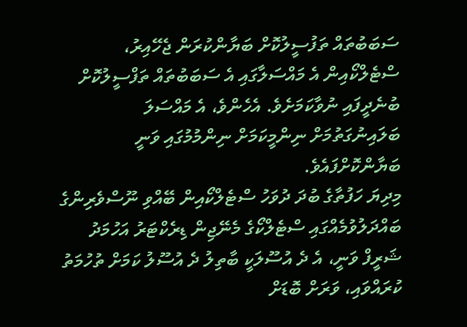ސަބަބުތައް ތަފުސީލުކޮށް ބަޔާންކުރަން ޖެހޭއިރު، ސްޓެލްކޯއިން އެ މައްސަލާގައި އެ ސަބަބުތައް ތަފްސީލުކޮށް ބުނެދީފައި ނުވާކަމަށެވެ. އެހެންވެ، އެ މައްސަލަ ބަލައިނުގަތުމަށް ނިންމީކަމަށް ނިންމުމުގައި ވަނީ ބަޔާންކޮށްފައެވެ.
މިދިޔަ ހަފުތާގެ ބުދަ ދުވަހު ސްޓެލްކޯއިން ބޭއްވި ނޫސްވެރިންގެ ބައްދަލުވުމެއްގައި ސްޓެލްކޯގެ މެނޭޖިން ޑިރެކްޓަރު އަހުމަދު ޝަރީފް ވަނީ، އެ ދެ އުސޫލަކީ ބާތިލު ދެ އުސޫލު ކަމަށް ތުހުމަތު ކުރައްވައި، ވަރަށް ބޮޑަށް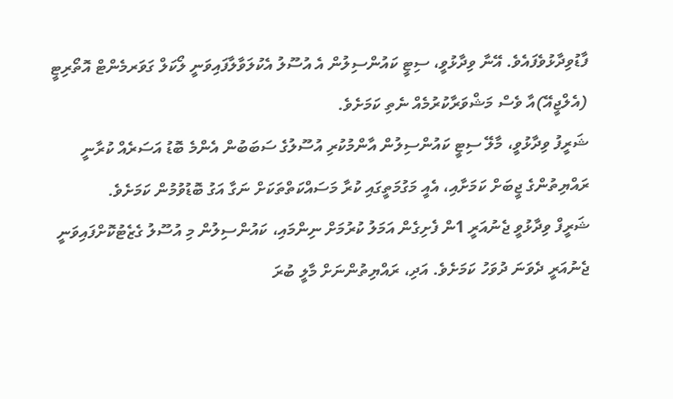ފާޑުވިދާޅުވެފައެވެ. އޭނާ ވިދާޅުވީ، ސިޓީ ކައުންސިލުން އެ އުސޫލު އެކުލަވާލާފައިވަނީ ލޯކަލް ގަވަރމެންޓް އޮތޯރިޓީ (އެލްޖީއޭ)އާ ވެސް މަޝްވަރާކުރުމެއް ނެތި ކަމަށެވެ.
ޝަރީފު ވިދާޅުވީ، މާލޭ ސިޓީ ކައުންސިލުން އާންމުކުރި އުސޫލުގެ ސަބަބުން އެންމެ ބޮޑު އަސަރެއް ކުރާނީ ރައްޔިތުންގެ ޖީބަށް ކަމަށާއި، އެއީ މަގުމަތީގައި ކުރާ މަސައްކަތްތަކަށް ނަގާ އަގު ބޮޑުވުމުން ކަމަށެވެ.
ޝަރީފް ވިދާޅުވީ ޖެނުއަރީ 1ން ފެށިގެން އަމަލު ކުރުމަށް ނިންމައި، ކައުންސިލުން މި އުސޫލު ގެޒެޓުކޮށްފައިވަނީ ޖެނުއަރީ ދެވަނަ ދުވަހު ކަމަށެވެ. އަދި، ރައްޔިތުންނަށް މާލީ ބުރަ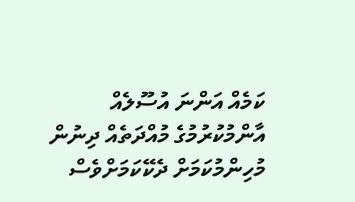ކަމެއް އަންނަ އުސޫލެއް އާންމުކުރުމުގެ މުއްދަތެއް ދިނުން މުހިންމުކަމަށް ދެކޭކަމަށްވެސް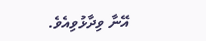އޭނާ ވިދާޅުވިއެވެ.